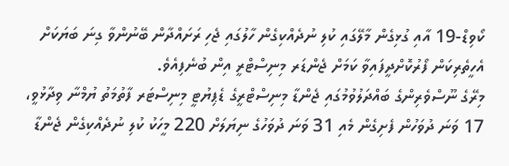ކޯވިޑް-19 އާއި ގުޅިގެން މާލޭގައި ކުލި ނުދެއްކިގެން ހާލުގައި ޖެހި ރަށައްދާން ބޭނުންވާ ގިނަ ބަޔަކަށް އެހީތެރިކަން ފޯރުކޮށްދީފައިވާ ކަމަށް ޖެންޑަރ މިނިސްޓްރީ އިން ބުނެފިއެވެ.
މިރޭގެ ނޫސްވެރިންގެ ބައްދަލުވުމުގައި ޖެންޑާ މިނިސްޓްރީގެ ޑެޕިޔުޓީ މިނިސްޓަރ ފާތުމަތު ޔުމްނާ ވިދާޅުވީ، 17 ވަނަ ދުވަހުން ފެށިގެން މެއި 31 ވަނަ ދުވަހުގެ ނިޔަލަށް 220 މީހަކު ކުލި ނުދެއްކިގެން ޖެންޑާ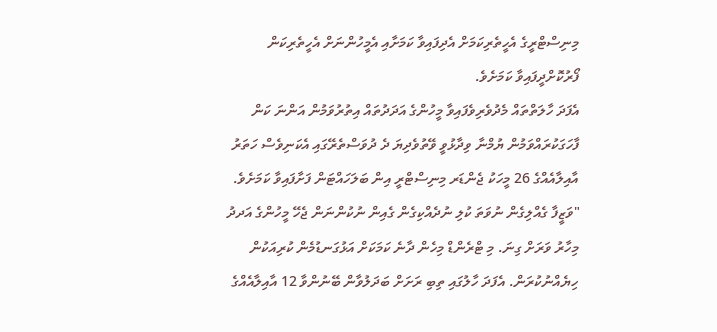މިނިސްޓްރީގެ އެހީތެރިކަމަށް އެދިފައިވާ ކަމަށާއި އެމީހުންނަށް އެހީތެރިކަން ފޯރުކޮށްދީފައިވާ ކަމަށެވެ.
އެފަދަ ހާލަތްތައް މެދުވެރިވެފައިވާ މީހުންގެ އަދަދުތައް އިތުރުވަމުން އަންނަ ކަން ފާހަގަކުރައްވަމުން ޔުމްނާ ވިދާޅުވީ ވޭތުވެދިޔަ ދެ ދުވަސްތެރޭގައި އެކަނިވެސް ހަތަރު އާއިލާއެއްގެ 26 މީހަކު ޖެންޑަރ މިނިސްޓްރީ އިން ބަލަހައްޓަން ފަށާފައިވާ ކަމަށެވެ.
"ވަޒީފާ ގެއްލިގެން ނުވަތަ ކުލި ނުދެއްކިގެން ގެއިން ނުކުންނަން ޖެހޭ މީހުންގެ އަދދު މިހާރު ވަރަށް ގިނަ. މި ޓްރެންޑް މިހެން ދާނެ ކަމަކަށް އަޅުގަނޑުމެން ކުރިއަކުން ހިޔެއްނުކުރަން. އެފަދަ ހާލުގައި ތިބި ރަށަށް ބަދަލުވާން ބޭނުންވާ 12 އާއިލާއެއްގެ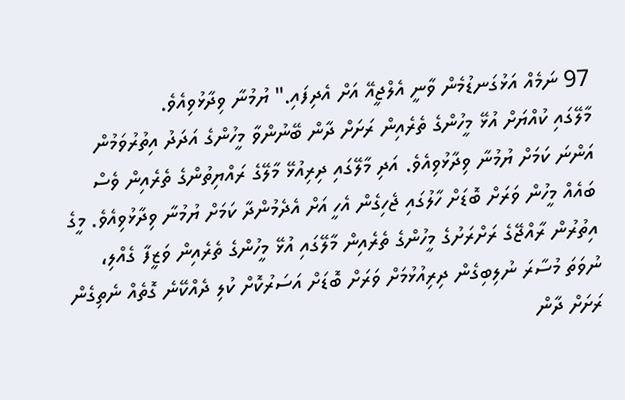97 ނަމެއް އަޅުގަނޑުމެން ވާނީ އެލްޖީއޭ އަށް އެދިފައި." ޔުމުނާ ވިދާޅުވިއެވެ.
މާލޭގައި ކުއްޔަށް އުޅޭ މީހުންގެ ތެރެއިން ރަށަށް ދާން ބޭނުންވާ މީހުންގެ އަދަދު އިތުރުވަމުން އަންނަ ކަމަށް ޔުމުނާ ވިދާޅުވިއެވެ. އަދި މާލޭގައި ދިރިއުޅޭ މާލޭގެ ރައްޔިތުންގެ ތެރެއިން ވެސް ބައެއް މީހުން ވަރަށް ބޮޑަށް ހާލުގައި ޖެހިގެން އެހީ އަށް އެދެމުންދާ ކަމަށް ޔުމުނާ ވިދާޅުވިއެވެ. މީގެ އިތުރުން ރާއްޖޭގެ ރަށްރަށުގެ މީހުންގެ ތެރެއިން މާލޭގައި އުޅޭ މީހުންގެ ތެރެއިން ވަޒީފާ ގެއްލި، ނުވަތަ މުސާރަ ނުލިބިގެން ދިރިއުޅުމަށް ވަރަށް ބޮޑަށް އަސަރުކޮށް ކުލި ދެއްކޭނެ ގޮތެއް ނެތިގެން ރަށަށް ދާން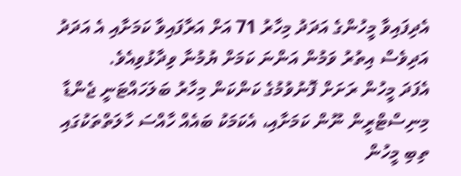އެދިފައިވާ މީހުންގެ އަދަދު މިހާރު 71 އަށް އަރާފައިވާ ކަމަށާއި އެ އަދަދު އަދިވެސް އިތުރު ވަމުން އަންނަ ކަމަށް ޔުމުނާ ވިދާޅުވިއެވެ.
އެފަދަ މީހުން ރަށަށް ފޮނުވުމުގެ ކަންކަން މިހާރު ބަލަހައްޓަނީ ޖެންޑާ މިނިސްޓްރީން ނޫން ކަމަށާއި، އެކަމަކު ބައެއް ހާއްސަ ހާލަތްތަކުގައި ތިބި މީހުން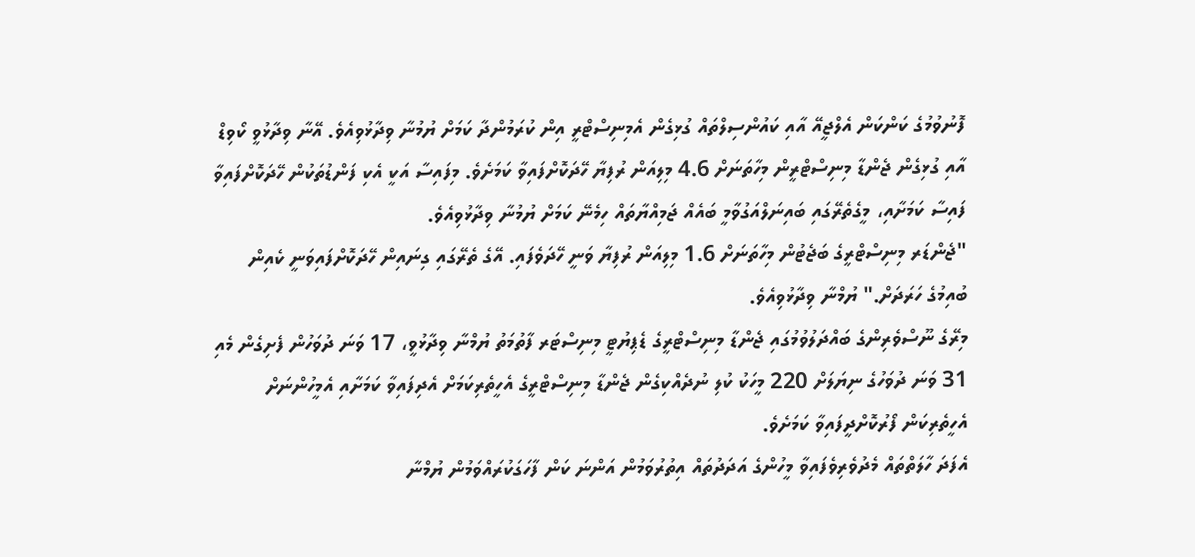ފޮނުވުމުގެ ކަންކަން އެލްޖީއޭ އާއި ކައުންސިލްތައް ގުޅިގެން އެމިނިސްޓްރީ އިން ކުރަމުންދާ ކަމަށް ޔުމުނާ ވިދާޅުވިއެވެ. އޭނާ ވިދާޅުވީ ކޯވިޑް އާއި ގުޅިގެން ޖެންޑާ މިނިސްޓްރީން މިހާތަނަށް 4.6 މިލިއަން ރުފިޔާ ހޭދަކޮށްފައިވާ ކަމަށެވެ. މިފައިސާ އަކީ އެކި ފަންޑުތަކުން ހޭދަކޮށްފައިވާ ފައިސާ ކަމަށާއި، މީގެތެރޭގައި ބައިނަލްއަގުވާމީ ބައެއް ޖަމިއްޔާތައް ހިމެނޭ ކަމަށް ޔުމުނާ ވިދާޅުވިއެވެ.
"ޖެންޑަރ މިނިސްޓްރީގެ ބަޖެޓުން މިހާތަނަށް 1.6 މިލިއަން ރުފިޔާ ވަނީ ހޭދަވެފައި. އޭގެ ތެރޭގައި ގިނައިން ހޭދަކޮށްފައިވަނީ ކެއިން ބުއިމުގެ ހަރަދަށް." ޔުމްނާ ވިދާޅުވިއެވެ.
މިރޭގެ ނޫސްވެރިންގެ ބައްދަލުވުމުގައި ޖެންޑާ މިނިސްޓްރީގެ ޑެޕިޔުޓީ މިނިސްޓަރ ފާތުމަތު ޔުމްނާ ވިދާޅުވީ، 17 ވަނަ ދުވަހުން ފެށިގެން މެއި 31 ވަނަ ދުވަހުގެ ނިޔަލަށް 220 މީހަކު ކުލި ނުދެއްކިގެން ޖެންޑާ މިނިސްޓްރީގެ އެހީތެރިކަމަށް އެދިފައިވާ ކަމަށާއި އެމީހުންނަށް އެހީތެރިކަން ފޯރުކޮށްދީފައިވާ ކަމަށެވެ.
އެފަދަ ހާލަތްތައް މެދުވެރިވެފައިވާ މީހުންގެ އަދަދުތައް އިތުރުވަމުން އަންނަ ކަން ފާހަގަކުރައްވަމުން ޔުމްނާ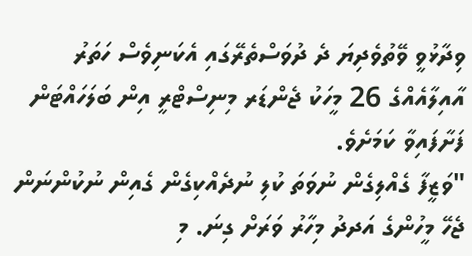ވިދާޅުވީ ވޭތުވެދިޔަ ދެ ދުވަސްތެރޭގައި އެކަނިވެސް ހަތަރު އާއިލާއެއްގެ 26 މީހަކު ޖެންޑަރ މިނިސްޓްރީ އިން ބަލަހައްޓަން ފަށާފައިވާ ކަމަށެވެ.
"ވަޒީފާ ގެއްލިގެން ނުވަތަ ކުލި ނުދެއްކިގެން ގެއިން ނުކުންނަން ޖެހޭ މީހުންގެ އަދދު މިހާރު ވަރަށް ގިނަ. މި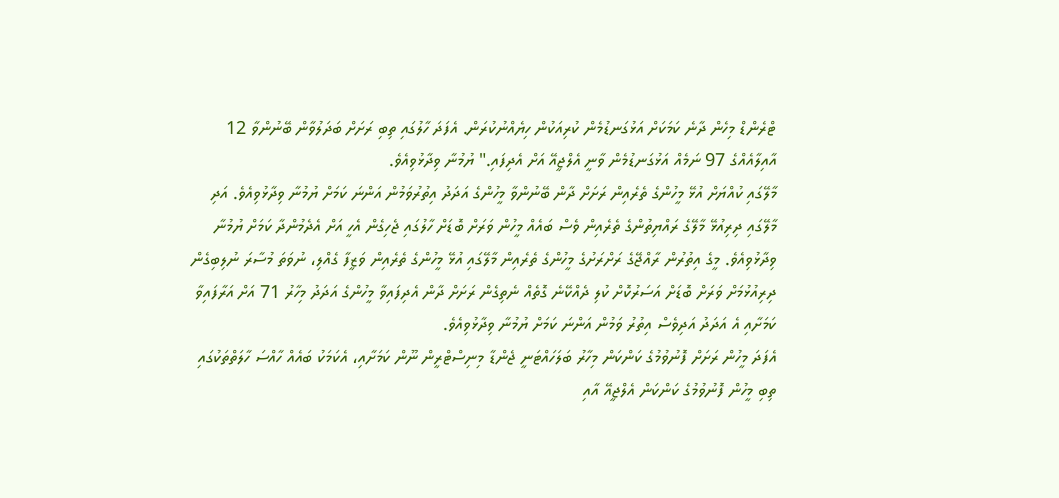ޓްރެންޑް މިހެން ދާނެ ކަމަކަށް އަޅުގަނޑުމެން ކުރިއަކުން ހިޔެއްނުކުރަން. އެފަދަ ހާލުގައި ތިބި ރަށަށް ބަދަލުވާން ބޭނުންވާ 12 އާއިލާއެއްގެ 97 ނަމެއް އަޅުގަނޑުމެން ވާނީ އެލްޖީއޭ އަށް އެދިފައި." ޔުމުނާ ވިދާޅުވިއެވެ.
މާލޭގައި ކުއްޔަށް އުޅޭ މީހުންގެ ތެރެއިން ރަށަށް ދާން ބޭނުންވާ މީހުންގެ އަދަދު އިތުރުވަމުން އަންނަ ކަމަށް ޔުމުނާ ވިދާޅުވިއެވެ. އަދި މާލޭގައި ދިރިއުޅޭ މާލޭގެ ރައްޔިތުންގެ ތެރެއިން ވެސް ބައެއް މީހުން ވަރަށް ބޮޑަށް ހާލުގައި ޖެހިގެން އެހީ އަށް އެދެމުންދާ ކަމަށް ޔުމުނާ ވިދާޅުވިއެވެ. މީގެ އިތުރުން ރާއްޖޭގެ ރަށްރަށުގެ މީހުންގެ ތެރެއިން މާލޭގައި އުޅޭ މީހުންގެ ތެރެއިން ވަޒީފާ ގެއްލި، ނުވަތަ މުސާރަ ނުލިބިގެން ދިރިއުޅުމަށް ވަރަށް ބޮޑަށް އަސަރުކޮށް ކުލި ދެއްކޭނެ ގޮތެއް ނެތިގެން ރަށަށް ދާން އެދިފައިވާ މީހުންގެ އަދަދު މިހާރު 71 އަށް އަރާފައިވާ ކަމަށާއި އެ އަދަދު އަދިވެސް އިތުރު ވަމުން އަންނަ ކަމަށް ޔުމުނާ ވިދާޅުވިއެވެ.
އެފަދަ މީހުން ރަށަށް ފޮނުވުމުގެ ކަންކަން މިހާރު ބަލަހައްޓަނީ ޖެންޑާ މިނިސްޓްރީން ނޫން ކަމަށާއި، އެކަމަކު ބައެއް ހާއްސަ ހާލަތްތަކުގައި ތިބި މީހުން ފޮނުވުމުގެ ކަންކަން އެލްޖީއޭ އާއި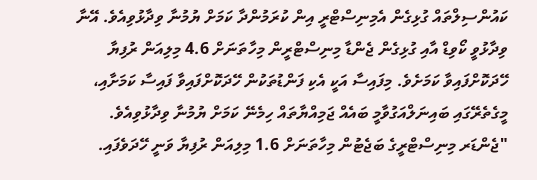ކައުންސިލްތައް ގުޅިގެން އެމިނިސްޓްރީ އިން ކުރަމުންދާ ކަމަށް ޔުމުނާ ވިދާޅުވިއެވެ. އޭނާ ވިދާޅުވީ ކޯވިޑް އާއި ގުޅިގެން ޖެންޑާ މިނިސްޓްރީން މިހާތަނަށް 4.6 މިލިއަން ރުފިޔާ ހޭދަކޮށްފައިވާ ކަމަށެވެ. މިފައިސާ އަކީ އެކި ފަންޑުތަކުން ހޭދަކޮށްފައިވާ ފައިސާ ކަމަށާއި، މީގެތެރޭގައި ބައިނަލްއަގުވާމީ ބައެއް ޖަމިއްޔާތައް ހިމެނޭ ކަމަށް ޔުމުނާ ވިދާޅުވިއެވެ.
"ޖެންޑަރ މިނިސްޓްރީގެ ބަޖެޓުން މިހާތަނަށް 1.6 މިލިއަން ރުފިޔާ ވަނީ ހޭދަވެފައި.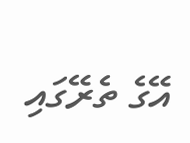އޭގެ ތެރޭގައި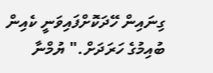ގިނައިން ހޭދަކޮށްފައިވަނީ ކެއިން ބުއިމުގެ ހަރަދަށް." ޔުމްނާ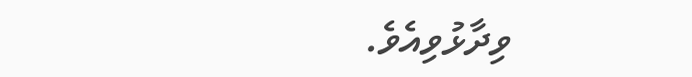ވިދާޅުވިއެވެ.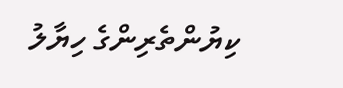ކިޔުންތެރިންގެ ހިޔާލު